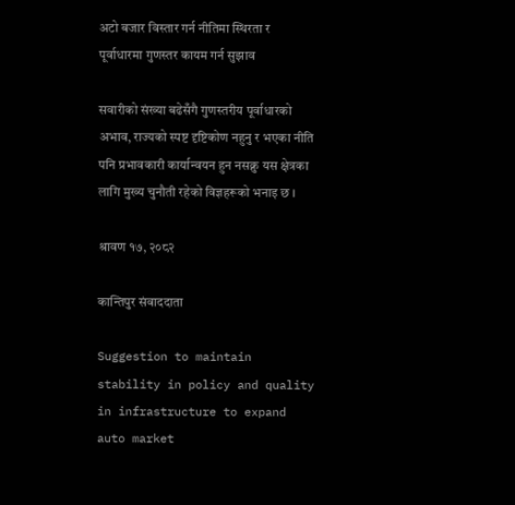अटो बजार विस्तार गर्न नीतिमा स्थिरता र पूर्वाधारमा गुणस्तर कायम गर्न सुझाव

सवारीको संख्या बढेसँगै गुणस्तरीय पूर्वाधारको अभाव, राज्यको स्पष्ट दृष्टिकोण नहुनु र भएका नीति पनि प्रभावकारी कार्यान्वयन हुन नसक्नु यस क्षेत्रका लागि मुख्य चुनौती रहेको विज्ञहरूको भनाइ छ ।

श्रावण १७, २०८२

कान्तिपुर संवाददाता

Suggestion to maintain stability in policy and quality in infrastructure to expand auto market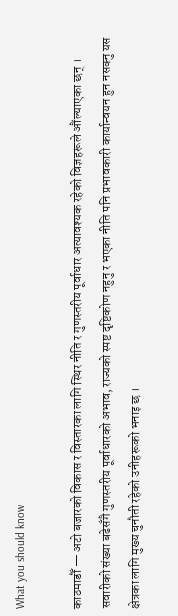What you should know

काठमाडौँ — अटो बजारको विकास र विस्तारका लागि स्थिर नीति र गुणस्तरीय पूर्वाधार अत्यावश्यक रहेको विज्ञहरूले औंल्याएका छन् । सवारीको संख्या बढेसँगै गुणस्तरीय पूर्वाधारको अभाव, राज्यको स्पष्ट दृष्टिकोण नहुनु र भएका नीति पनि प्रभावकारी कार्यान्वयन हुन नसक्नु यस क्षेत्रका लागि मुख्य चुनौती रहेको उनीहरूको भनाइ छ ।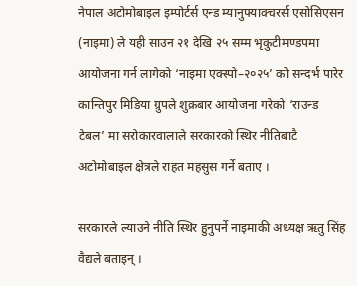नेपाल अटोमोबाइल इम्पोर्टर्स एन्ड म्यानुफ्याक्चरर्स एसोसिएसन (नाइमा) ले यही साउन २१ देखि २५ सम्म भृकुटीमण्डपमा आयोजना गर्न लागेको ‘नाइमा एक्स्पो–२०२५’ को सन्दर्भ पारेर कान्तिपुर मिडिया ग्रुपले शुक्रबार आयोजना गरेको ‘राउन्ड टेबल’ मा सरोकारवालाले सरकारको स्थिर नीतिबाटै अटोमोबाइल क्षेत्रले राहत महसुस गर्ने बताए ।

सरकारले ल्याउने नीति स्थिर हुनुपर्ने नाइमाकी अध्यक्ष ऋतु सिंह वैद्यले बताइन् ।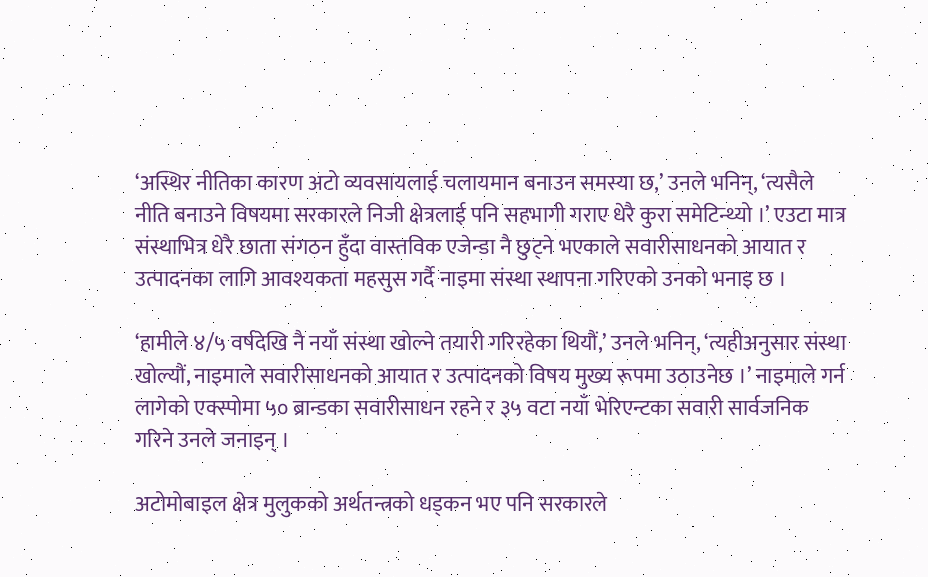‘अस्थिर नीतिका कारण अटो व्यवसायलाई चलायमान बनाउन समस्या छ,’ उनले भनिन्, ‘त्यसैले नीति बनाउने विषयमा सरकारले निजी क्षेत्रलाई पनि सहभागी गराए धेरै कुरा समेटिन्थ्यो ।’ एउटा मात्र संस्थाभित्र धेरै छाता संगठन हुँदा वास्तविक एजेन्डा नै छुट्ने भएकाले सवारीसाधनको आयात र उत्पादनका लागि आवश्यकता महसुस गर्दै नाइमा संस्था स्थापना गरिएको उनको भनाइ छ ।

‘हामीले ४/५ वर्षदेखि नै नयाँ संस्था खोल्ने तयारी गरिरहेका थियौं,’ उनले भनिन्, ‘त्यहीअनुसार संस्था खोल्यौं, नाइमाले सवारीसाधनको आयात र उत्पादनको विषय मुख्य रूपमा उठाउनेछ ।’ नाइमाले गर्न लागेको एक्स्पोमा ५० ब्रान्डका सवारीसाधन रहने र ३५ वटा नयाँ भेरिएन्टका सवारी सार्वजनिक गरिने उनले जनाइन् ।

अटोमोबाइल क्षेत्र मुलुकको अर्थतन्त्रको धड्कन भए पनि सरकारले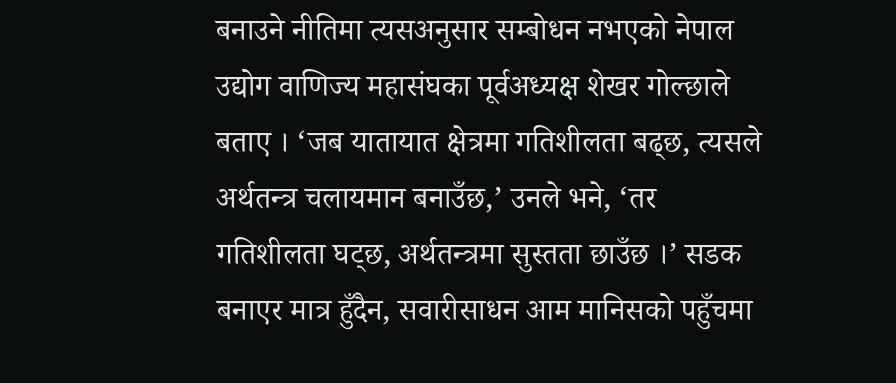बनाउने नीतिमा त्यसअनुसार सम्बोधन नभएको नेपाल उद्योग वाणिज्य महासंघका पूर्वअध्यक्ष शेखर गोल्छाले बताए । ‘जब यातायात क्षेत्रमा गतिशीलता बढ्छ, त्यसले अर्थतन्त्र चलायमान बनाउँछ,’ उनले भने, ‘तर गतिशीलता घट्छ, अर्थतन्त्रमा सुस्तता छाउँछ ।’ सडक बनाएर मात्र हुँदैन, सवारीसाधन आम मानिसको पहुँचमा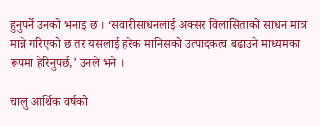हुनुपर्ने उनको भनाइ छ । ‘सवारीसाधनलाई अक्सर विलासिताको साधन मात्र मान्ने गरिएको छ तर यसलाई हरेक मानिसको उत्पादकत्व बढाउने माध्यमका रूपमा हेरिनुपर्छ,’ उनले भने ।

चालु आर्थिक वर्षको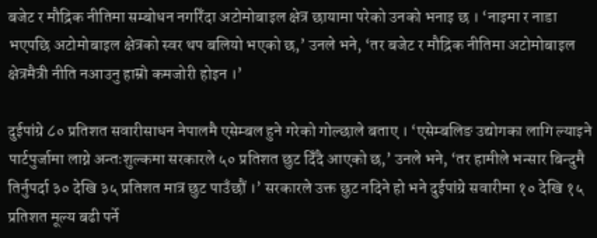बजेट र मौद्रिक नीतिमा सम्बोधन नगरिँदा अटोमोबाइल क्षेत्र छायामा परेको उनको भनाइ छ । ‘नाइमा र नाडा भएपछि अटोमोबाइल क्षेत्रको स्वर थप बलियो भएको छ,’ उनले भने, ‘तर बजेट र मौद्रिक नीतिमा अटोमोबाइल क्षेत्रमैत्री नीति नआउनु हाम्रो कमजोरी होइन ।’

दुईपांग्रे ८० प्रतिशत सवारीसाधन नेपालमै एसेम्बल हुने गरेको गोल्छाले बताए । ‘एसेम्बलिङ उद्योगका लागि ल्याइने पार्टपुर्जामा लाग्ने अन्तःशुल्कमा सरकारले ५० प्रतिशत छुट दिँदै आएको छ,’ उनले भने, ‘तर हामीले भन्सार बिन्दुमै तिर्नुपर्दा ३० देखि ३५ प्रतिशत मात्र छुट पाउँछौं ।’ सरकारले उक्त छुट नदिने हो भने दुईपांग्रे सवारीमा १० देखि १५ प्रतिशत मूल्य बढी पर्ने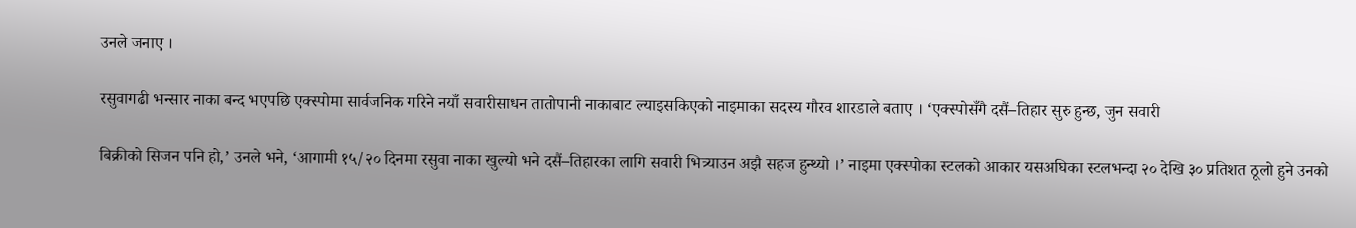उनले जनाए ।

रसुवागढी भन्सार नाका बन्द भएपछि एक्स्पोमा सार्वजनिक गरिने नयाँ सवारीसाधन तातोपानी नाकाबाट ल्याइसकिएको नाइमाका सदस्य गौरव शारडाले बताए । ‘एक्स्पोसँगै दसैं–तिहार सुरु हुन्छ, जुन सवारी

बिक्रीको सिजन पनि हो,’ उनले भने, ‘आगामी १५/२० दिनमा रसुवा नाका खुल्यो भने दसैं–तिहारका लागि सवारी भित्र्याउन अझै सहज हुन्थ्यो ।’ नाइमा एक्स्पोका स्टलको आकार यसअघिका स्टलभन्दा २० देखि ३० प्रतिशत ठूलो हुने उनको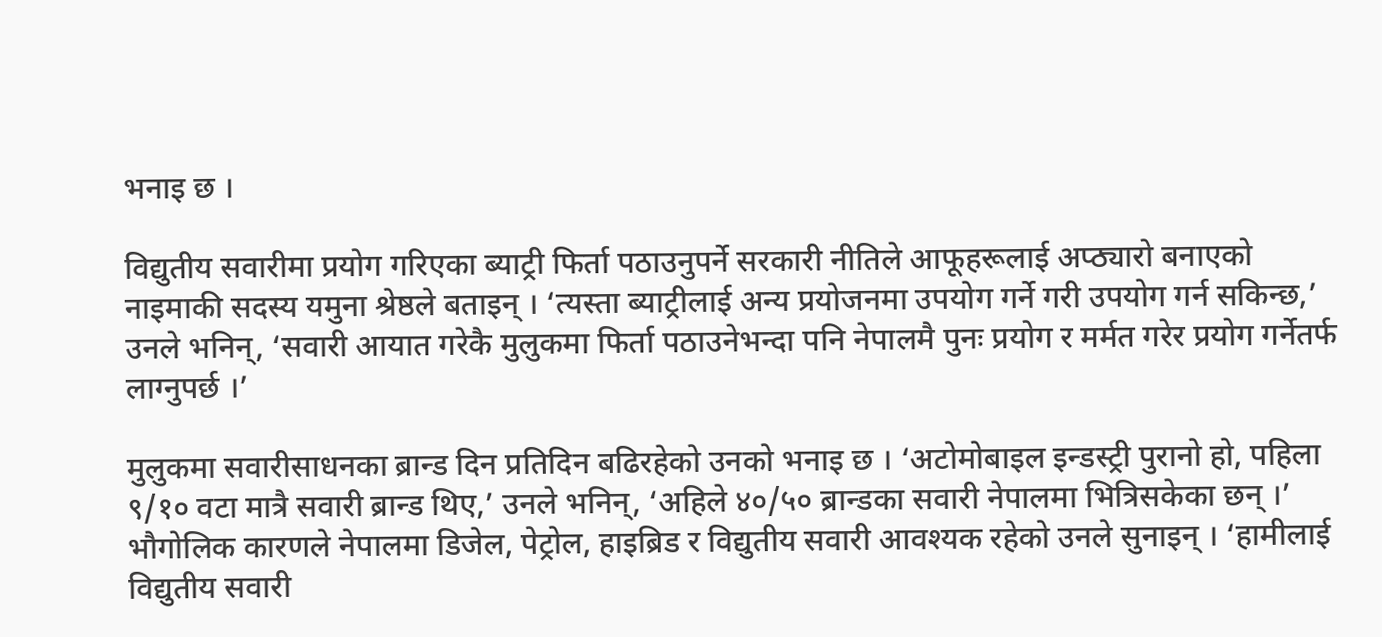भनाइ छ ।

विद्युतीय सवारीमा प्रयोग गरिएका ब्याट्री फिर्ता पठाउनुपर्ने सरकारी नीतिले आफूहरूलाई अप्ठ्यारो बनाएको नाइमाकी सदस्य यमुना श्रेष्ठले बताइन् । ‘त्यस्ता ब्याट्रीलाई अन्य प्रयोजनमा उपयोग गर्ने गरी उपयोग गर्न सकिन्छ,’ उनले भनिन्, ‘सवारी आयात गरेकै मुलुकमा फिर्ता पठाउनेभन्दा पनि नेपालमै पुनः प्रयोग र मर्मत गरेर प्रयोग गर्नेतर्फ लाग्नुपर्छ ।’

मुलुकमा सवारीसाधनका ब्रान्ड दिन प्रतिदिन बढिरहेको उनको भनाइ छ । ‘अटोमोबाइल इन्डस्ट्री पुरानो हो, पहिला ९/१० वटा मात्रै सवारी ब्रान्ड थिए,’ उनले भनिन्, ‘अहिले ४०/५० ब्रान्डका सवारी नेपालमा भित्रिसकेका छन् ।’ भौगोलिक कारणले नेपालमा डिजेल, पेट्रोल, हाइब्रिड र विद्युतीय सवारी आवश्यक रहेको उनले सुनाइन् । ‘हामीलाई विद्युतीय सवारी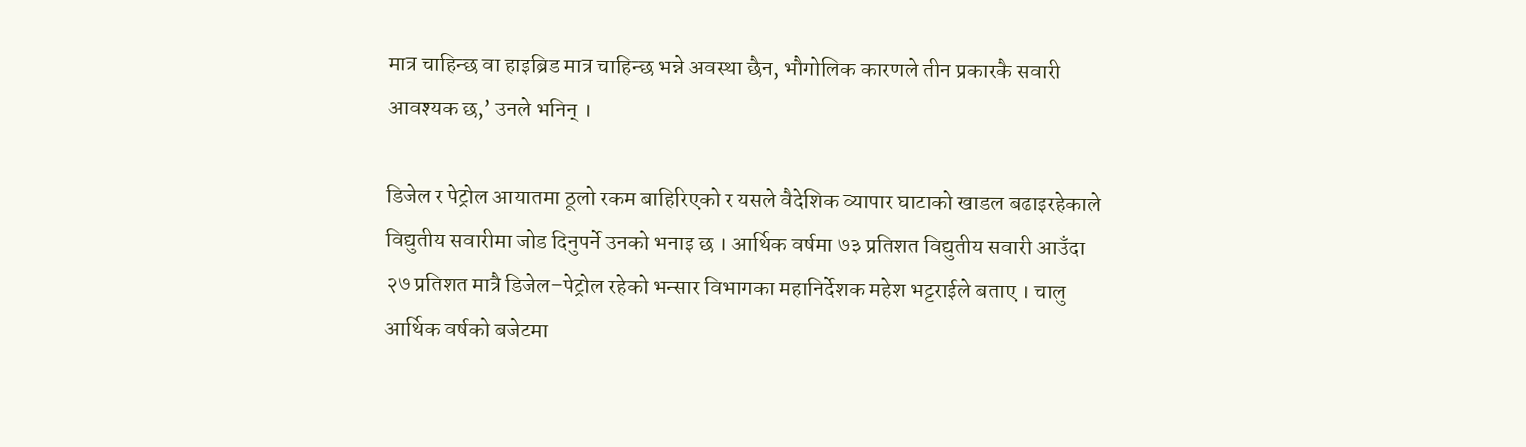मात्र चाहिन्छ वा हाइब्रिड मात्र चाहिन्छ भन्ने अवस्था छैन, भौगोलिक कारणले तीन प्रकारकै सवारी आवश्यक छ,’ उनले भनिन् ।

डिजेल र पेट्रोल आयातमा ठूलो रकम बाहिरिएको र यसले वैदेशिक व्यापार घाटाको खाडल बढाइरहेकाले विद्युतीय सवारीमा जोड दिनुपर्ने उनको भनाइ छ । आर्थिक वर्षमा ७३ प्रतिशत विद्युतीय सवारी आउँदा २७ प्रतिशत मात्रै डिजेल–पेट्रोल रहेको भन्सार विभागका महानिर्देशक महेश भट्टराईले बताए । चालु आर्थिक वर्षको बजेटमा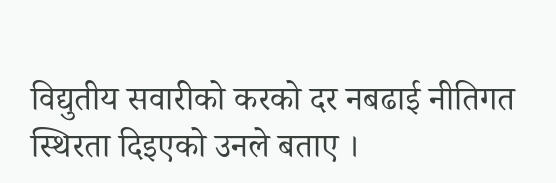विद्युतीय सवारीको करको दर नबढाई नीतिगत स्थिरता दिइएको उनले बताए ।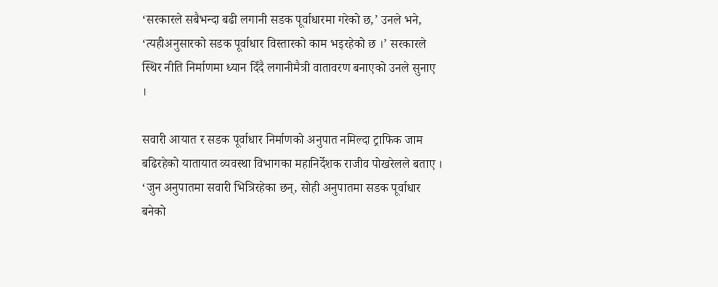‘सरकारले सबैभन्दा बढी लगानी सडक पूर्वाधारमा गरेको छ,’ उनले भने, ‘त्यहीअनुसारको सडक पूर्वाधार विस्तारको काम भइरहेको छ ।’ सरकारले स्थिर नीति निर्माणमा ध्यान दिँदै लगानीमैत्री वातावरण बनाएको उनले सुनाए ।

सवारी आयात र सडक पूर्वाधार निर्माणको अनुपात नमिल्दा ट्राफिक जाम बढिरहेको यातायात व्यवस्था विभागका महानिर्देशक राजीव पोखरेलले बताए । ‘जुन अनुपातमा सवारी भित्रिरहेका छन्, सोही अनुपातमा सडक पूर्वाधार बनेको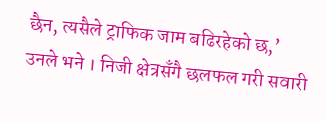छैन, त्यसैले ट्राफिक जाम बढिरहेको छ,’ उनले भने । निजी क्षेत्रसँगै छलफल गरी सवारी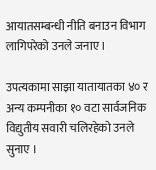आयातसम्बन्धी नीति बनाउन विभाग लागिपरेको उनले जनाए ।

उपत्यकामा साझा यातायातका ४० र अन्य कम्पनीका १० वटा सार्वजनिक विद्युतीय सवारी चलिरहेको उनले सुनाए ।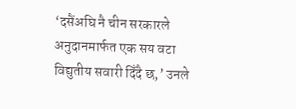‘दसैंअघि नै चीन सरकारले अनुदानमार्फत एक सय वटा विद्युतीय सवारी दिँदै छ,’ उनले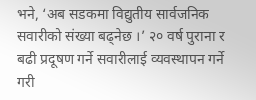भने, ‘अब सडकमा विद्युतीय सार्वजनिक सवारीको संख्या बढ्नेछ ।’ २० वर्ष पुराना र बढी प्रदूषण गर्ने सवारीलाई व्यवस्थापन गर्ने गरी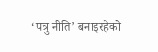‘पत्रु नीति’ बनाइरहेको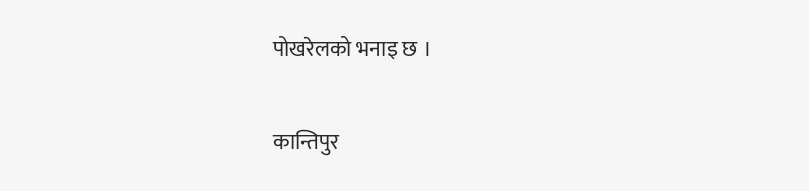पोखरेलको भनाइ छ ।

कान्तिपुर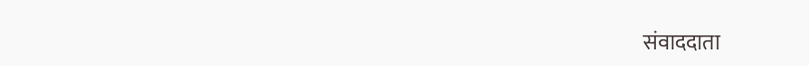संवाददाता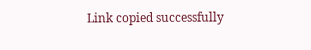Link copied successfully